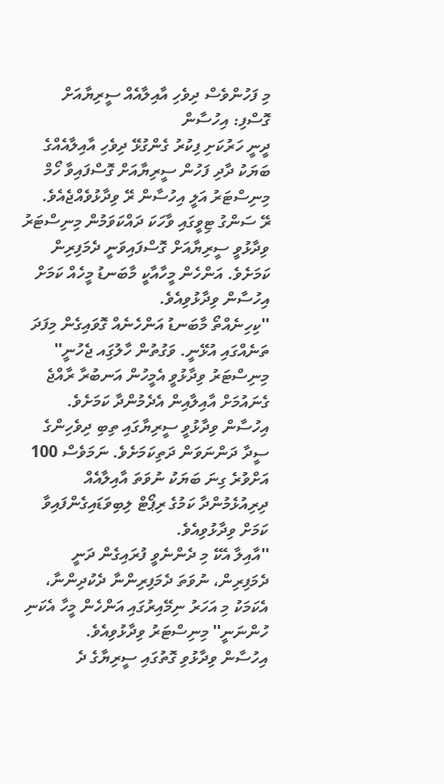މި ފަހުންވެސް ދިވެހި އާއިލާއެއް ސީރިޔާއަށް ގޮސްފި: އިހުސާން
ދީނީ ހަރުކަށި ފިކުރު ގެންގުޅޭ ދިވެހި އާއިލާއެއްގެ ބަޔަކު ދާދި ފަހުން ސީރިޔާއަށް ގޮސްފައިވާ ހޯމް މިނިސްޓަރު އަލީ އިހުސާން ރޭ ވިދާޅުވެއްޖެއެވެ.
ރޭ ސަންގު ޓިވީގައި ވާހަކަ ދައްކަވަމުން މިނިސްޓަރު ވިދާޅުވީ ސީރިޔާއަށް ގޮސްފައިވަނީ ދެމަފިރިން ކަމަށެވެ. އަންހެން މީހާއާކީ މާބަނޑު މީހެއް ކަމަށް އިހުސާން ވިދާޅުވިއެވެ.
''ކިހިނެއްތޯ މާބަނޑު އަންހެނެއް ގޮވައިގެން މިފަދަ ތަނެއްގައި އުޅޭނީ. ވަގުތުން ހާލުގަިއ ޖެހުނީ'' މިނިސްޓަރު ވިދާޅުވީ އެމީހުން އަނބުރާ ރާއްޖެ ގެނައުމަށް އާއިލާއިން އެދެމުންދާ ކަމަށެވެ.
އިހުސާން ވިދާޅުވީ ސީރިޔާގައި ތިބި ދިވެހިންގެ ސީދާ ދަންނަވަން ދަތިކަމަށެވެ. ނަމަވެސް 100 އަށްވުރެ ގިނަ ބަޔަކު ނުވަތަ އާއިލާއެއް ދިރިއުޅެމުންދާ ކަމުގެ ރިޕޯޓް ލިބިވަޑައިގެންފައިވާ ކަމަށް ވިދާޅުވިއެވެ.
''އާއިލާ އެކޭ މި ދެންނެވީ ފުރައިގެން ދަނީ ދެމަފިރިން، ނުވަތަ ދެމަފިރިންނާ ދެކުދިންނާ، އެކަމަކު މި އަހަރު ނިމޭއިރުގައި އަންހެން މީހާ އެކަނި ހުންނަނީ'' މިނިސްޓަރު ވިދާޅުވިއެވެ.
އިހުސާން ވިދާޅުވި ގޮތުގައި ސީރިޔާގެ ދެ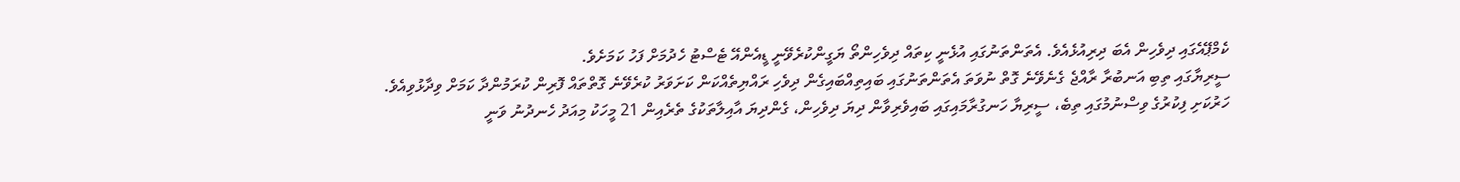ކެމްޕޭއެގައި ދިވެހިން އެބަ ދިރިއުޅެއެވެ. އެތަންތަނުގައި އުޅެނީ ކިތައް ދިވެހިންތޯ ޔަގީންކުރެވޭނީ ޑީއެންއޭ ޓެސްޓު ހެދުމަށް ފަހު ކަމަށެވެ.
ސީރިޔާގައި ތިބި އަނބުރާ ރާއްޖެ ގެނެވޭނެ ގޮތް ނުވަތަ އެތަންތަނުގައި ބައިތިއްބައިގެން ދިވެހި ރައްޔިތެއްކަން ކަށަވަރު ކުރެވޭނެ ގޮތްތައް ފޮރިން ކުރަމުންދާ ކަމަށް ވިދާޅުވިއެވެ.
ހަރުކަށި ފިކުރުގެ ވިސްނުމުގައި ތިބެ، ސީރިޔާ ހަނގުރާމައިގައި ބައިވެރިވާން ދިޔަ ދިވެހިން، ގެންދިޔަ އާއިލާތަކުގެ ތެރެއިން 21 މީހަކު މިއަދު ހެނދުނު ވަނީ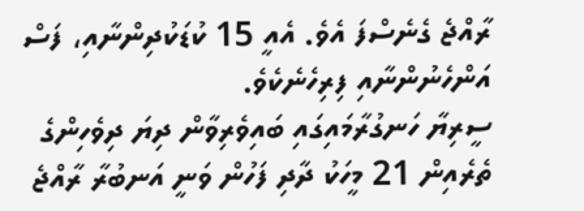ރާއްޖެ ގެނެސްފަ އެވެ. އެއީ 15 ކުޑަކުދިންނާއި، ފަސް އަންހެނުންނާއި ފިރިހެނެކެވެ.
ސީރިޔާ ހަނގުރާމައިގައި ބައިވެރިވާން ދިޔަ ދިވެހިންގެ ތެރެއިން 21 މީހަކު ދާދި ފަހުން ވަނީ އަނބުރާ ރާއްޖެ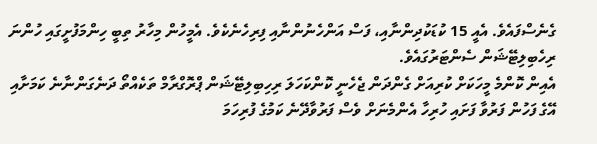ގެނެސްފައެވެ. އެއީ 15 ކުޑަކުދިންނާއި، ފަސް އަންހެނުންނާއި ފިރިހެނެކެވެ. އެމީހުން މިހާރު ތިބީ ހިންމަފުށީގައި ހުންނަ ރިހެބިލިޓޭޝަން ސެންޓަރުގައެވެ.
އެއިން ކޮންމެ މީހަކަށް ކުރިއަށް ގެންދަން ޖެހެނީ ކޮންކަހަލަ ރިހިބިލިޓޭޝަން ޕްރޮގްރާމް ތަކެއްތޯ ދަނެގަންނާނެ ކަމަށާއި އޭގެ ފަހުން ފަރުވާ ފަށައި ހުރިހާ އެންމެނަށް ވެސް ފަރުވާދޭނެ ކަމުގެ ފުރިހަމަ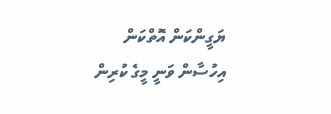ޔަގީންކަން އޮތްކަން އިހުސާން ވަނީ މީގެ ކުރިން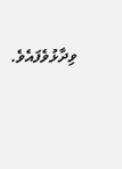ވިދާޅުވެފައެވެ.